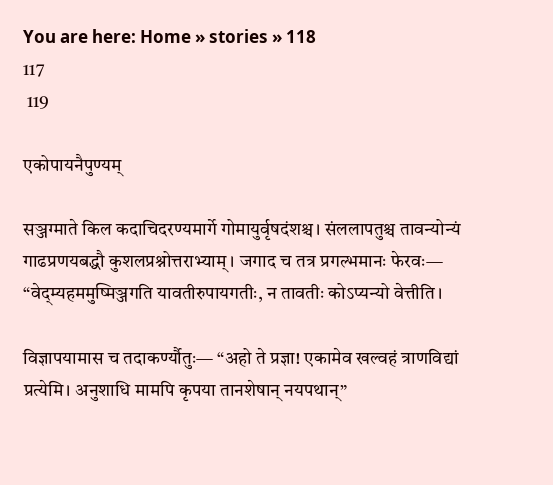You are here: Home » stories » 118
117
 119

एकोपायनैपुण्यम्

सञ्जग्माते किल कदाचिदरण्यमार्गे गोमायुर्वृषदंशश्च। संललापतुश्च तावन्योन्यं गाढप्रणयबद्धौ कुशलप्रश्नोत्तराभ्याम्। जगाद च तत्र प्रगल्भमानः फेरवः— “वेद्म्यहममुष्मिञ्जगति यावतीरुपायगतीः, न तावतीः कोऽप्यन्यो वेत्तीति।

विज्ञापयामास च तदाकर्ण्यौतुः— “अहो ते प्रज्ञा! एकामेव खल्वहं त्राणविद्यां प्रत्येमि। अनुशाधि मामपि कृपया तानशेषान् नयपथान्”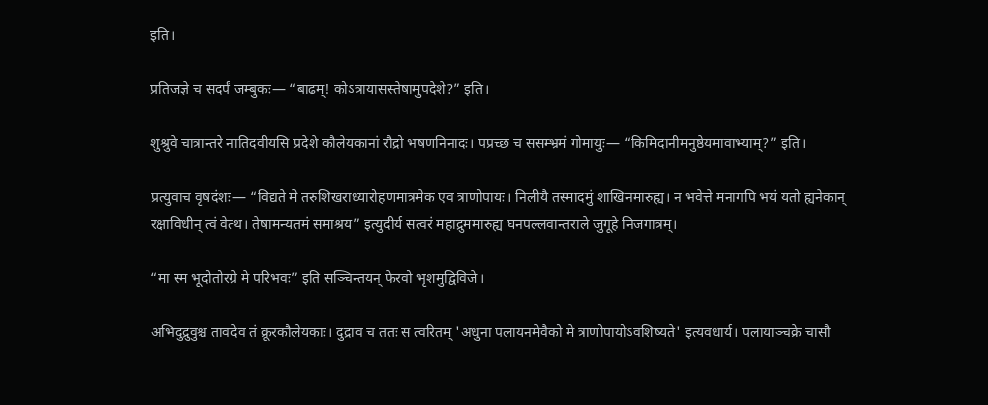इति।

प्रतिजज्ञे च सदर्पं जम्बुकः— “बाढम्! कोऽत्रायासस्तेषामुपदेशे?” इति।

शुश्रुवे चात्रान्तरे नातिदवीयसि प्रदेशे कौलेयकानां रौद्रो भषणनिनादः। पप्रच्छ च ससम्भ्रमं गोमायुः— “किमिदानीमनुष्ठेयमावाभ्याम्?” इति।

प्रत्युवाच वृषदंशः— “विद्यते मे तरुशिखराध्यारोहणमात्रमेक एव त्राणोपायः। निलीयै तस्मादमुं शाखिनमारुह्य। न भवेत्ते मनागपि भयं यतो ह्यनेकान् रक्षाविधीन् त्वं वेत्थ। तेषामन्यतमं समाश्रय” इत्युदीर्य सत्वरं महाद्रुममारुह्य घनपल्लवान्तराले जुगूहे निजगात्रम्।

“मा स्म भूदोतोरग्रे मे परिभवः” इति सञ्चिन्तयन् फेरवो भृशमुद्विविजे।

अभिदुद्रुवुश्च तावदेव तं क्रूरकौलेयकाः। दुद्राव च ततः स त्वरितम् 'अधुना पलायनमेवैको मे त्राणोपायोऽवशिष्यते' इत्यवधार्य। पलायाञ्चक्रे चासौ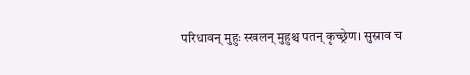परिधावन् मुहुः स्खलन् मुहुश्च पतन् कृच्छ्रेण। सुस्राव च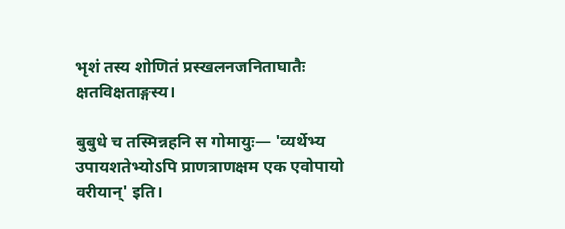भृशं तस्य शोणितं प्रस्खलनजनिताघातैः क्षतविक्षताङ्गस्य।

बुबुधे च तस्मिन्नहनि स गोमायुः— 'व्यर्थेभ्य उपायशतेभ्योऽपि प्राणत्राणक्षम एक एवोपायो वरीयान्' इति।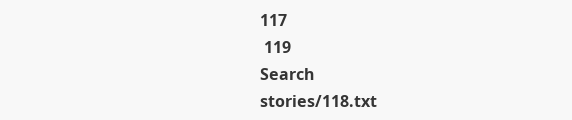117
 119
Search
stories/118.txt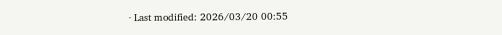· Last modified: 2026/03/20 00:55